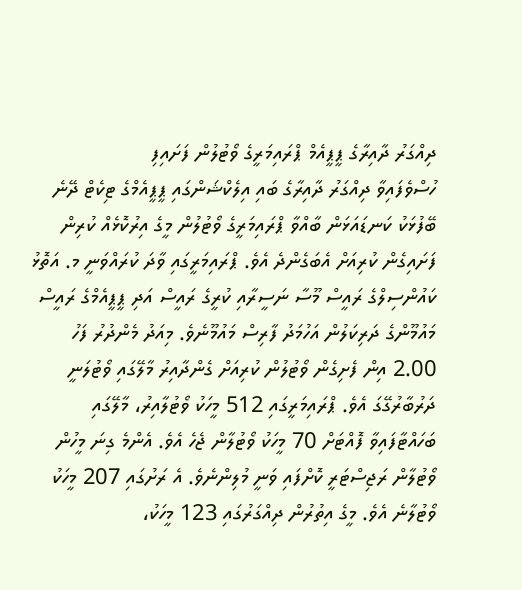ދިއްގަރު ދާއިރާގެ ޕީޕީއެމް ޕްރައިމަރީގެ ވޯޓުލުން ފަށައިފި
ހުސްވެފައިވާ ދިއްގަރު ދާއިރާގެ ބައި އިލެކްޝަންގައި ޕީޕީއެމްގެ ޓިކެޓް ދޭނެ ބޭފުޅަކު ކަނޑައަޅަން ބާއްވާ ޕްރައިމަރީގެ ވޯޓުލުން މީގެ އިރުކޮޅެއް ކުރިން ފަށައިގެން ކުރިއަށް އެބަގެންދެ އެވެ. ޕްރައިމަރީގައި ވާދަ ކުރައްވަނީ މ. އަތޮޅު ކައުންސިލްގެ ރައީސް މޫސާ ނަސީރާއި ކުރީގެ ރައީސް އަދި ޕީޕީއެމްގެ ރައީސް މައުމޫންގެ ދަރިކަލުން އަހުމަދު ފާރިސް މައުމޫނެވެ. މިއަދު މެންދުރު ފަހު 2.00 އިން ފެށިގެން ވޯޓުލުން ކުރިއަށް ގެންދާއިރު މާލޭގައި ވޯޓުލަނީ ދަރުބާރުގޭގަ އެވެ. ޕްރައިމަރީގައި 512 މީހަކު ވޯޓުލާއިރު، މާލޭގައި ބަހައްޓާފައިވާ ފޮއްޓަށް 70 މީހަކު ވޯޓުލާން ޖެހެ އެވެ. އެންމެ ގިނަ މީހުން ވޯޓުލާން ރަޖިސްޓަރީ ކޮށްފައި ވަނީ މުލިންނެވެ. އެ ރަށުގައި 207 މީހަކު ވޯޓުލާނެ އެވެ. މީގެ އިތުރުން ދިއްގަރުގައި 123 މީހަކު،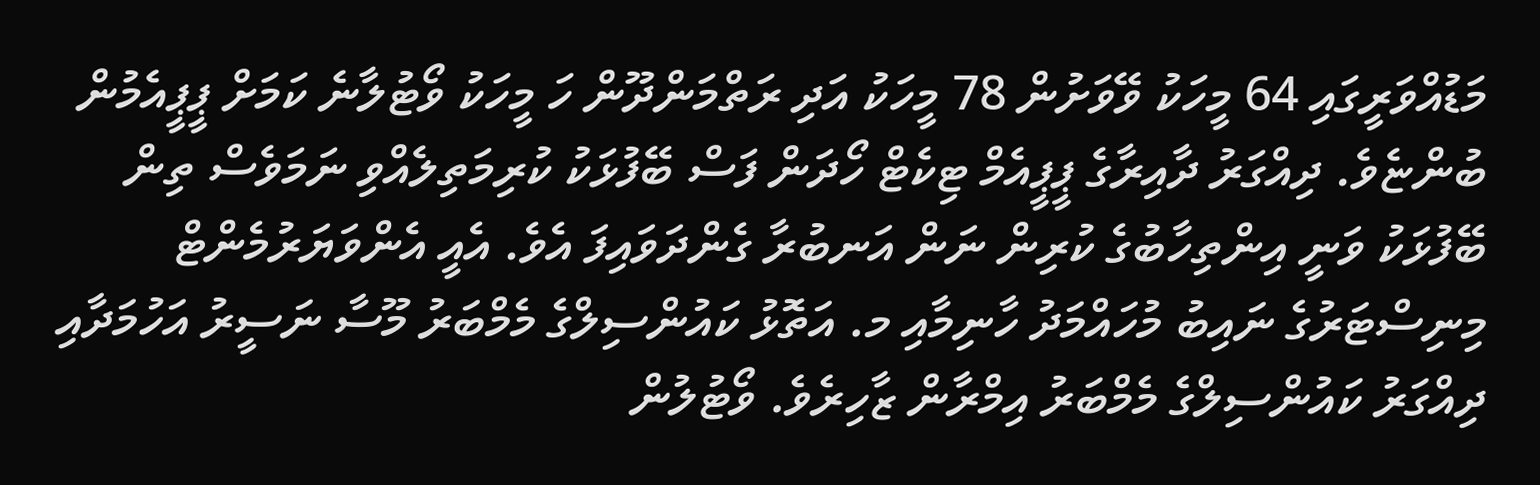މަޑުއްވަރީގައި 64 މީހަކު ވޭވަށުން 78 މީހަކު އަދި ރަތްމަންދޫން ހަ މީހަކު ވޯޓުލާނެ ކަމަށް ޕީޕީއެމުން ބުންޏެވެ. ދިއްގަރު ދާއިރާގެ ޕީޕީއެމް ޓިކެޓް ހޯދަން ފަސް ބޭފުޅަކު ކުރިމަތިލެއްވި ނަމަވެސް ތިން ބޭފުޅަކު ވަނީ އިންތިހާބުގެ ކުރިން ނަން އަނބުރާ ގެންދަވައިފަ އެވެ. އެއީ އެންވަޔަރުމެންޓް މިނިސްޓަރުގެ ނައިބު މުހައްމަދު ހާނިމާއި މ. އަތޮޅު ކައުންސިލްގެ މެމްބަރު މޫސާ ނަސީރު އަހުމަދާއި ދިއްގަރު ކައުންސިލްގެ މެމްބަރު އިމްރާން ޒާހިރެވެ. ވޯޓުލުން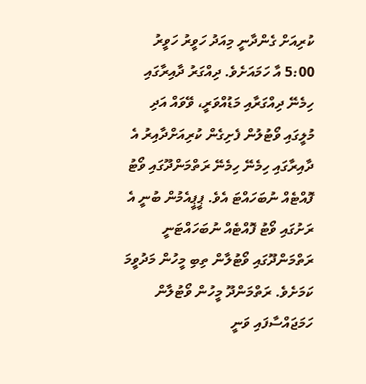ކުރިއަށް ގެންދާނީ މިއަދު ހަވީރު ހަވީރު 5:00 އާ ހަމައަށެވެ. ދިއްގަރު ދާއިރާގައި ހިމެނޭ ދިއްގަރާއި މަޑުއްވަރީ، ވޭވައް އަދި މުލީގައި ވޯޓުލުން ފެށިގެން ކުރިއަށްދާއިރު އެ ދާއިރާގައި ހިމެނޭ ހިމެނޭ ރަތްމަންދޫގައި ވޯޓު ފޮއްޓެއް ނުބަހައްޓަ އެވެ. ޕީޕީއެމުން ބުނީ އެ ރަށުގައި ވޯޓު ފޮއްޓެއް ނުބަހައްޓަނީ ރަތްމަންދޫގައި ވޯޓުލާން ތިބި މީހުން މަދުވީމަ ކަމަށެވެ. ރަތްމަންދޫ މީހުން ވޯޓުލާން ހަމަޖައްސާފައި ވަނީ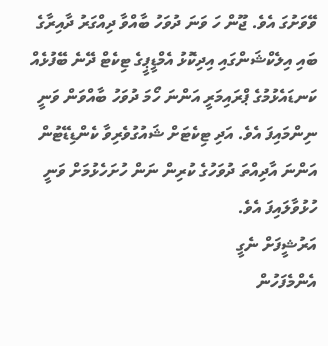ވޭވަށުގަ އެވެ. ޖޫން ހަ ވަނަ ދުވަހު ބާއްވާ ދިއްގަރު ދާއިރާގެ ބައި އިލެކްޝަންގައި އިދިކޮޅު އެމްޑީޕީގެ ޓިކެޓް ދޭނެ ބޭފުޅެއް ކަނޑައެޅުމުގެ ޕްރައިމަރީ އަންނަ ހޯމަ ދުވަހު ބާއްވަން ވަނީ ނިންމައިފަ އެވެ. އަދި ޓިކެޓަށް ޝައުގުވެރިވާ ކެންޑިޑޭޓުން އަންނަ އާދިއްތަ ދުވަހުގެ ކުރިން ނަން ހުށަހެޅުމަށް ވަނީ ހުޅުވާލައިފަ އެވެ.
އަރުޝީފަށް ނެގީ
އެންމެފަހުން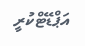އަޕްޑޭޓްކުރީ